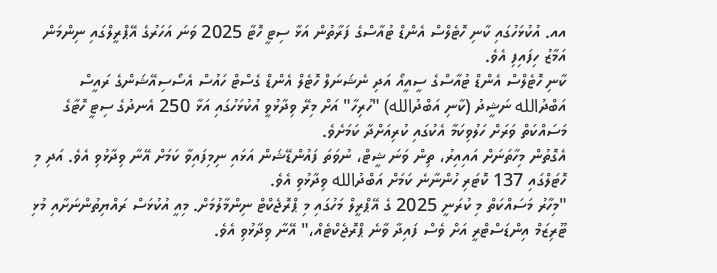އއ. އުކުޅަހުގައި ކާނި ހޮޓެލްސް އެންޑް ޓުއާސްގެ ފަރާތުން އަޅާ ސިޓީ ހޮޓާ 2025 ވަނަ އަހަރުގެ އޭޕްރީލްގައި ނިންމަން އަމާޒު ހިފައިފި އެވެ.
ކާނި ހޮޓެލްސް އެންޑް ޓުއާސްގެ ސީއީއޯ އަދި ނެޝަނަލް ހޮޓެލް އެންޑް ގެސްޓް ހައުސް އެސޯސިއޭޝަންގެ ރައީސް އަބްދުالله ނަޝީދު (ކާނި އަބްދުالله) "ހުރިހާ" އަށް މިރޭ ވިދާޅުވީ އުކުޅަހުގައި އަޅާ 250 އެނދުގެ ސިޓީ ހޮޓާގެ މަސައްކަތް ވަރަށް ހަލުވިކަމާ އެކުގައި ކުރިއަށްދާ ކަމަށެވެ.
އެގޮތުން މިހާތަނަށް އައިއިރު، ތިން ވަނަ ޝީޓް، ނުވަތަ ފައުންޑޭޝަން އަޅައި ނިމިފައިވާ ކަމަށް އޭނާ ވިދާޅުވި އެވެ. އަދި މި ހޮޓަލްގައި 137 ކޮޓަރި ހުންނާނެ ކަމަށް އަބްދުالله ވިދާޅުވި އެވެ.
"މިހާރު މަސައްކަތް މި ކުރަނީ 2025 ގެ އޭޕްރީލް މަހުގައި މި ޕްރޮޖެކްޓް ނިންމާލުމަށް. މިއީ އުކުޅަސް ރައްޔިތުންނަށާއި މުޅި ޓޫރިޒަމް އިންޑަސްޓްރީ އަށް ވެސް ފައިދާ ވާނެ ޕްރޮޖެކްޓެއް،" އޭނާ ވިދާޅުވި އެވެ.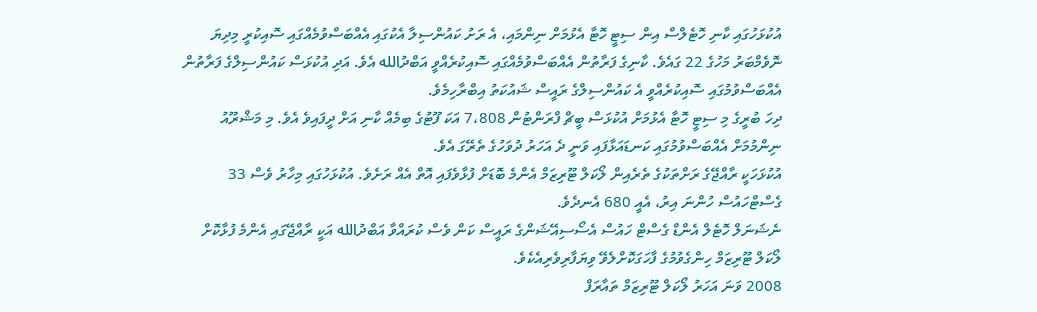އުކުޅަހުގައި ކާނި ހޮޓެލްސް އިން ސިޓީ ހޮޓާ އެޅުމަށް ނިންމައި، އެ ރަށު ކައުންސިލާ އެކުގައި އެއްބަސްވުމެއްގައި ސޮއިކުރީ މިދިޔަ ނޮވެމްބަރު މަހުގެ 22 ގައެވެ. ކާނިގެ ފަރާތުން އެއްބަސްވުމެއްގައި ސޮއިކުރެއްވީ އަބްދުالله އެވެ. އަދި އުކުޅަސް ކައުންސިލްގެ ފަރާތުން އެއްބަސްވުމުގައި ސޮއިކުރެއްވީ އެ ކައުންސިލްގެ ރައީސް ޝައުކަތު އިބްރާހިމެވެ.
ދިހަ ބުރީގެ މި ސިޓީ ހޮޓާ އެޅުމަށް އުކުޅަސް ބީޗް ފްރަންޓުން 7،808 އަކަ ފޫޓުގެ ބިމެއް ކާނި އަށް ދީފައިވެ އެވެ. މި މަޝްރޫއު ނިންމުމަށް އެއްބަސްވުމުގައި ކަނޑައަޅާފައި ވަނީ ދެ އަހަރު ދުވަހުގެ ތެރޭގަ އެވެ.
އުކުޅަހަކީ ރާއްޖޭގެ ރަށްތަކުގެ ތެރެއިން ލޯކަލް ޓޫރިޒަމް އެންމެ ބޮޑަށް ފުޅާވެފައި އޮތް އެއް ރަށެވެ. އުކުޅަހުގައި މިހާރު ވެސް 33 ގެސްޓްހައުސް ހުންނަ އިރު، އެއީ 680 އެނދެވެ.
ނެޝަނަލް ހޮޓެލް އެންޑް ގެސްޓް ހައުސް އެސޯސިއޭޝަންގެ ރައީސް ކަން ވެސް ކުރައްވާ އަބްދުالله އަކީ ރާއްޖޭގައި އެންމެ ފުޅާކޮށް ލޯކަލް ޓޫރިޒަމް ހިންގެވުމުގެ ފާހަގަކޮށްލެވޭ ވިޔަފާރިވެރިއެކެވެ.
2008 ވަނަ އަހަރު ލޯކަލް ޓޫރިޒަމް ތައާރަފް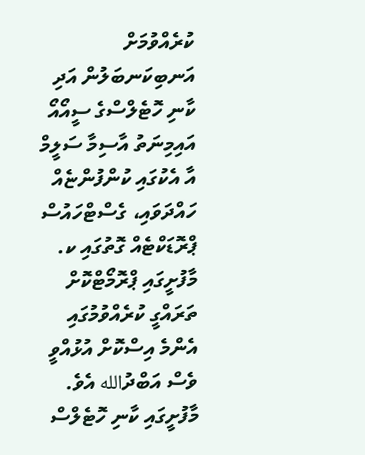ކުރެއްވުމަށް އަނބިކަނބަލުން އަދި ކާނި ހޮޓެލްސްގެ ސީއޯއޯ އައިމިނަތު އާސިމާ ސަލީމް އާ އެކުގައި ކުންފުންޏެއް ހައްދަވައި، ގެސްޓްހައުސް ޕްރޮޑަކްޓެއް ގޮތުގައި ކ. މާފުށީގައި ޕްރޮމޯޓްކޮށް ތަރައްގީ ކުރެއްވުމުގައި އެންމެ އިސްކޮށް އުޅުއްވީ ވެސް އަބްދުالله އެވެ. މާފުށީގައި ކާނި ހޮޓެލްސް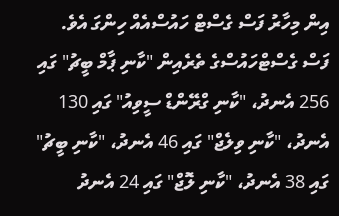އިން މިހާރު ފަސް ގެސްޓް ހައުސްއެއް ހިންގަ އެވެ.
ފަސް ގެސްޓްހައުސްގެ ތެރެއިން "ކާނި ޕާމް ބީޗު" ގައި 256 އެނދު، "ކާނި ގްރޭންޑް ސީވިއު" ގައި 130 އެނދު، "ކާނި ވިލެޖް" ގައި 46 އެނދު، "ކާނި ބީޗު" ގައި 38 އެނދު، "ކާނި ލޮޖް" ގައި 24 އެނދު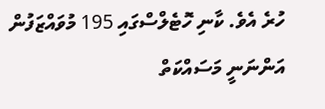ހުރެ އެވެ. ކާނި ހޮޓެލްސްގައި 195 މުވައްޒަފުން އަންނަނީ މަސައްކަތް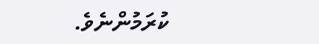ކުރަމުންނެވެ.